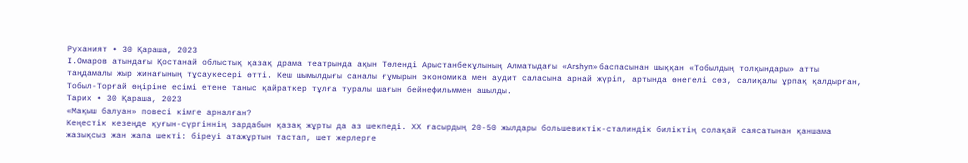Руханият • 30 Қараша, 2023
І.Омаров атындағы Қостанай облыстық қазақ драма театрында ақын Төленді Арыстанбекұлының Алматыдағы «Аrshyn» баспасынан шыққан «Тобылдың толқындары» атты таңдамалы жыр жинағының тұсаукесері өтті. Кеш шымылдығы саналы ғұмырын экономика мен аудит саласына арнай жүріп, артында өнегелі сөз, салиқалы ұрпақ қалдырған, Тобыл-Торғай өңіріне есімі етене таныс қайраткер тұлға туралы шағын бейнефильммен ашылды.
Тарих • 30 Қараша, 2023
«Мақыш балуан» повесі кімге арналған?
Кеңестік кезеңде қуғын-сүргіннің зардабын қазақ жұрты да аз шекпеді. ХХ ғасырдың 20-50 жылдары большевиктік-сталиндік биліктің солақай саясатынан қаншама жазықсыз жан жапа шекті: біреуі атажұртын тастап, шет жерлерге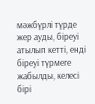мәжбүрлі түрде жер ауды, біреуі атылып кетті, енді біреуі түрмеге жабылды, келесі бірі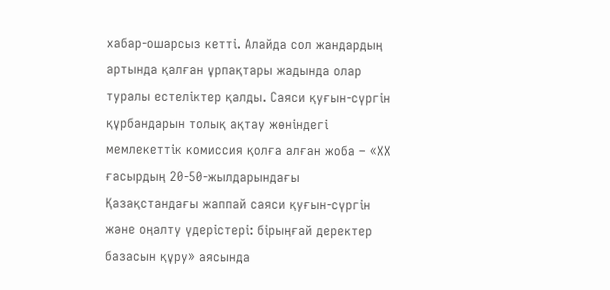хабар-ошарсыз кетті. Алайда сол жандардың артында қалған ұрпақтары жадында олар туралы естеліктер қалды. Саяси қуғын-сүргін құрбандарын толық ақтау жөніндегі мемлекеттік комиссия қолға алған жоба – «ХХ ғасырдың 20-50-жылдарындағы Қазақстандағы жаппай саяси қуғын-сүргін және оңалту үдерістері: бірыңғай деректер базасын құру» аясында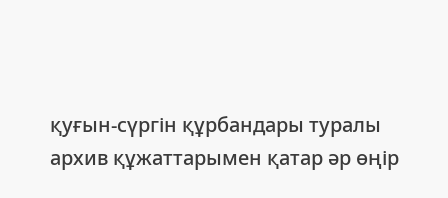қуғын-сүргін құрбандары туралы архив құжаттарымен қатар әр өңір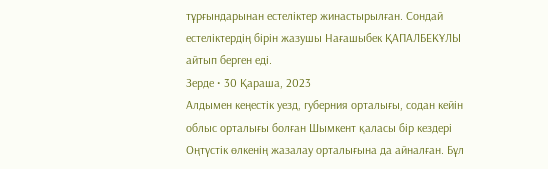тұрғындарынан естеліктер жинастырылған. Сондай естеліктердің бірін жазушы Нағашыбек ҚАПАЛБЕКҰЛЫ айтып берген еді.
Зерде • 30 Қараша, 2023
Алдымен кеңестік уезд, губерния орталығы, содан кейін облыс орталығы болған Шымкент қаласы бір кездері Оңтүстік өлкенің жазалау орталығына да айналған. Бұл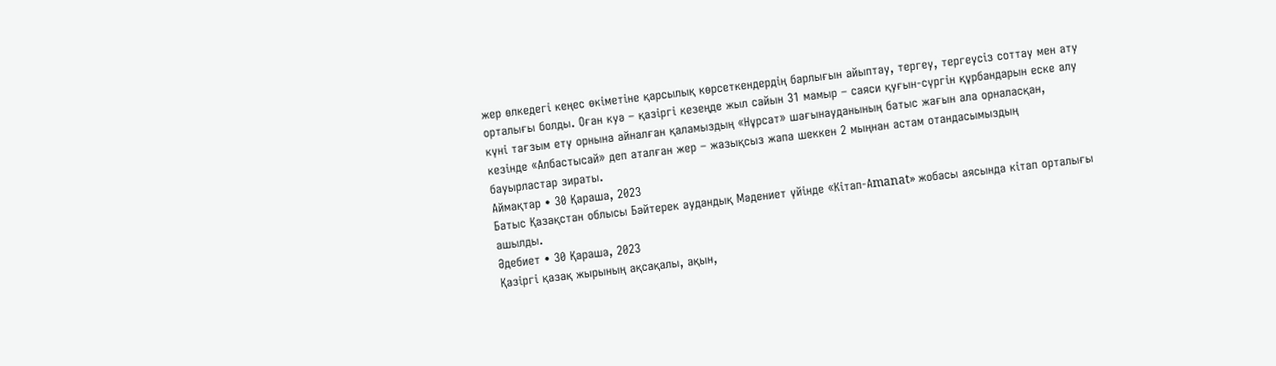жер өлкедегі кеңес өкіметіне қарсылық көрсеткендердің барлығын айыптау, тергеу, тергеусіз соттау мен ату орталығы болды. Оған куә – қазіргі кезеңде жыл сайын 31 мамыр – саяси қуғын-сүргін құрбандарын еске алу күні тағзым ету орнына айналған қаламыздың «Нұрсат» шағынауданының батыс жағын ала орналасқан, кезінде «Албастысай» деп аталған жер – жазықсыз жапа шеккен 2 мыңнан астам отандасымыздың бауырластар зираты.
Аймақтар • 30 Қараша, 2023
Батыс Қазақстан облысы Бәйтерек аудандық Мәдениет үйінде «Кітап-Аmanat» жобасы аясында кітап орталығы ашылды.
Әдебиет • 30 Қараша, 2023
Қазіргі қазақ жырының ақсақалы, ақын,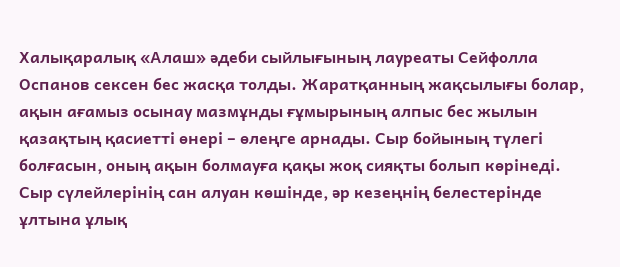Халықаралық «Алаш» әдеби сыйлығының лауреаты Сейфолла Оспанов сексен бес жасқа толды. Жаратқанның жақсылығы болар, ақын ағамыз осынау мазмұнды ғұмырының алпыс бес жылын қазақтың қасиетті өнері – өлеңге арнады. Сыр бойының түлегі болғасын, оның ақын болмауға қақы жоқ сияқты болып көрінеді. Сыр сүлейлерінің сан алуан көшінде, әр кезеңнің белестерінде ұлтына ұлық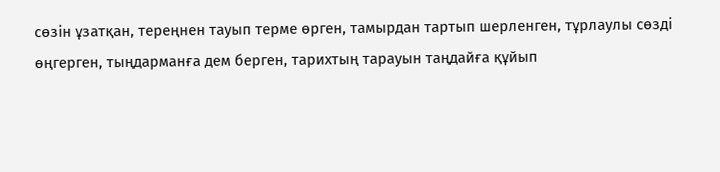сөзін ұзатқан, тереңнен тауып терме өрген, тамырдан тартып шерленген, тұрлаулы сөзді өңгерген, тыңдарманға дем берген, тарихтың тарауын таңдайға құйып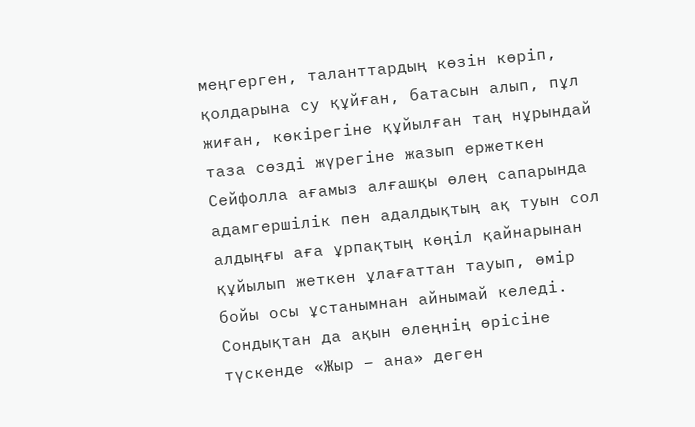меңгерген, таланттардың көзін көріп, қолдарына су құйған, батасын алып, пұл жиған, көкірегіне құйылған таң нұрындай таза сөзді жүрегіне жазып ержеткен Сейфолла ағамыз алғашқы өлең сапарында адамгершілік пен адалдықтың ақ туын сол алдыңғы аға ұрпақтың көңіл қайнарынан құйылып жеткен ұлағаттан тауып, өмір бойы осы ұстанымнан айнымай келеді. Сондықтан да ақын өлеңнің өрісіне түскенде «Жыр – ана» деген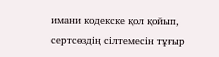имани кодекске қол қойып, сертсөздің сілтемесін тұғыр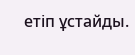етіп ұстайды.